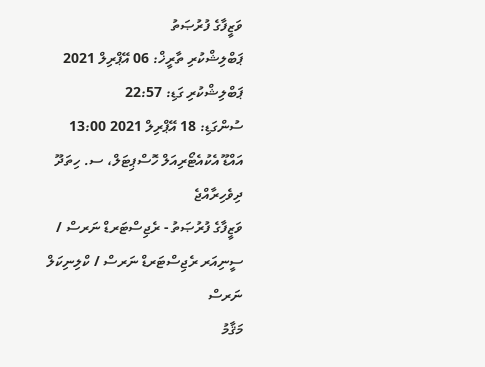ވަޒީފާގެ ފުރުޞަތު
ޕަބްލިޝްކުރި ތާރީޚް: 06 އޭޕްރިލް 2021
ޕަބްލިޝްކުރި ގަޑި: 22:57
ސުންގަޑި: 18 އޭޕްރިލް 2021 13:00
އައްޑޫ އެކުއެޓޯރިއަލް ހޮސްޕިޓަލް، ސ. ހިތަދޫ
ދިވެހިރާއްޖެ
ވަޒީފާގެ ފުރުޞަތު - ރެޖިސްޓަރޑް ނަރސް / ސީނިއަރ ރެޖިސްޓަރޑް ނަރސް / ކްލިނިކަލް ނަރސް
މަޤާމު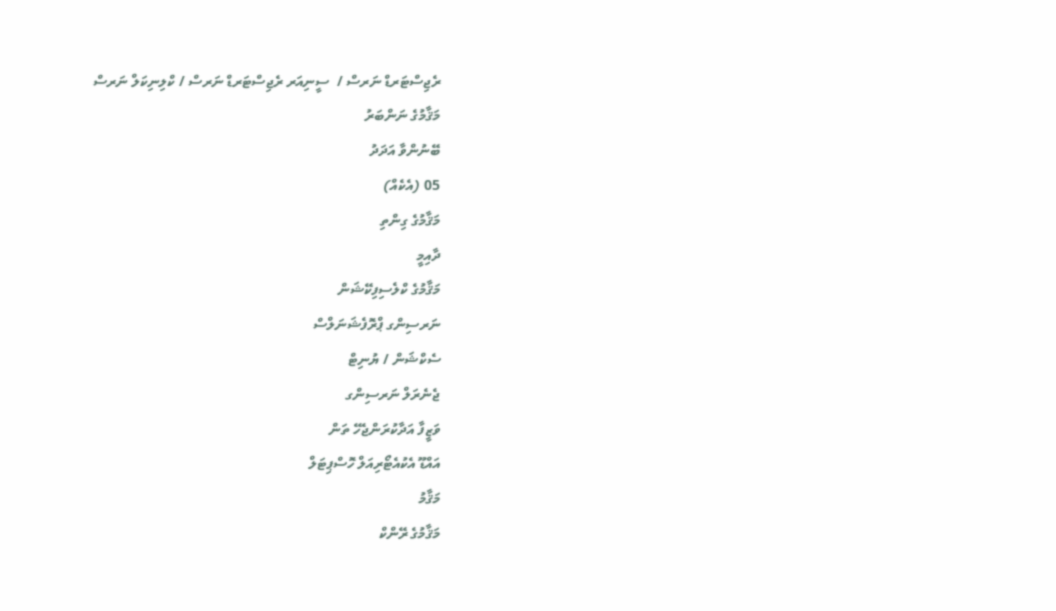ރެޖިސްޓަރޑް ނަރސް /  ސީނިއަރ ރެޖިސްޓަރޑް ނަރސް / ކްލިނިކަލް ނަރސް
މަޤާމުގެ ނަންބަރު
ބޭނުންވާ އަދަދު
05 (އެކެއް)
މަޤާމުގެ ގިންތި
ދާއިމީ
މަޤާމުގެ ކްލެސިފިކޭޝަން
ނަރސިންގ ޕްރޮފެޝަނަލްސް
ސެކްޝަން / ޔުނިޓް
ޖެނެރަލް ނަރސިންގ
ވަޒީފާ އަދާކުރަންޖެހޭ ތަން
އައްޑޫ އެކުއެޓޯރިއަލް ހޮސްޕިޓަލް
މަޤާމު
މަޤާމުގެ ރޭންކް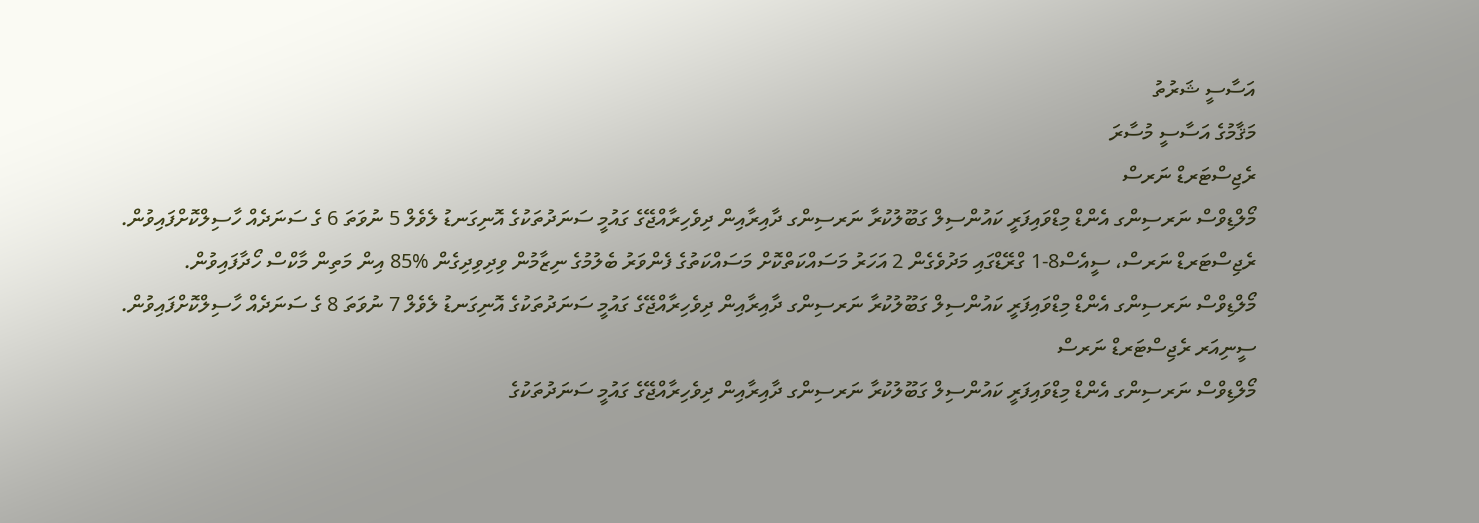އަސާސީ ޝަރުތު
މަޤާމުގެ އަސާސީ މުސާރަ
ރެޖިސްޓަރޑް ނަރސް
މޯލްޑިވްސް ނަރސިންގ އެންޑް މިޑްވައިފަރީ ކައުންސިލް ގަބޫލުކުރާ ނަރސިންގ ދާއިރާއިން ދިވެހިރާއްޖޭގެ ގައުމީ ސަނަދުތަކުގެ އޮނިގަނޑު ލެވެލް 5 ނުވަތަ 6 ގެ ސަނަދެއް ހާސިލްކޮށްފައިވުން.
ރެޖިސްޓަރޑް ނަރސް، ސީއެސް8-1 ގްރޭޑްގައި މަދުވެގެން 2 އަހަރު މަސައްކަތްކޮށް މަސައްކަތުގެ ފެންވަރު ބެލުމުގެ ނިޒާމުން ވިދިވިދިގެން %85 އިން މަތިން މާކްސް ހޯދާފައިވުން.
މޯލްޑިވްސް ނަރސިންގ އެންޑް މިޑްވައިފަރީ ކައުންސިލް ގަބޫލުކުރާ ނަރސިންގ ދާއިރާއިން ދިވެހިރާއްޖޭގެ ގައުމީ ސަނަދުތަކުގެ އޮނިގަނޑު ލެވެލް 7 ނުވަތަ 8 ގެ ސަނަދެއް ހާސިލްކޮށްފައިވުން.
ސީނިއަރ ރެޖިސްޓަރޑް ނަރސް
މޯލްޑިވްސް ނަރސިންގ އެންޑް މިޑްވައިފަރީ ކައުންސިލް ގަބޫލުކުރާ ނަރސިންގ ދާއިރާއިން ދިވެހިރާއްޖޭގެ ގައުމީ ސަނަދުތަކުގެ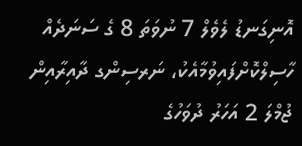އޮނިގަނޑު ލެވެލް 7 ނުވަތަ 8 ގެ ސަނަދެއް ހާސިލްކޮށްފައިވުމާއެކު، ނަރސިންގ ދާއިރާއިން ޖުމްލަ 2 އަހަރު ދުވަހުގެ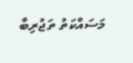މަސައްކަތު ތަޖުރިބާ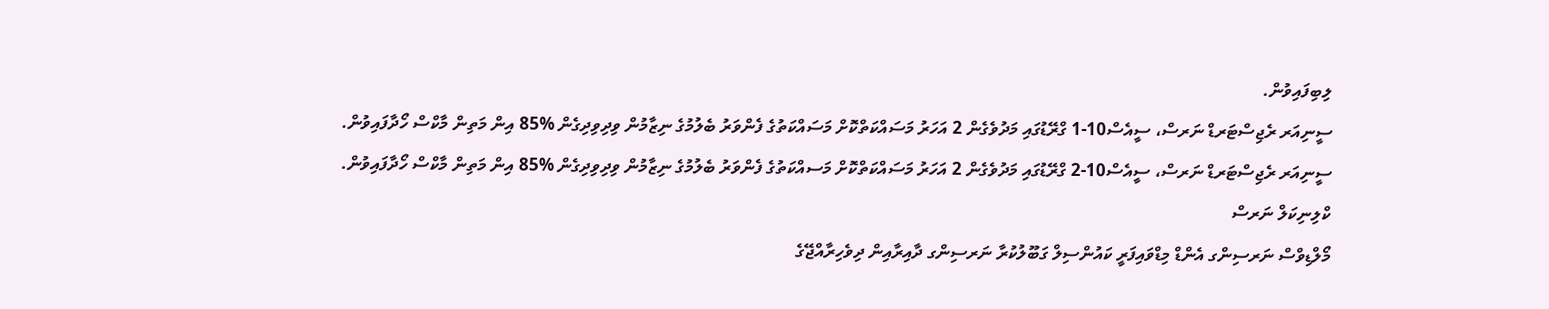ލިބިފައިވުން.
ސީނިއަރ ރެޖިސްޓަރޑް ނަރސް، ސީއެސް10-1 ގްރޭޑުގައި މަދުވެގެން 2 އަހަރު މަސައްކަތްކޮށް މަސައްކަތުގެ ފެންވަރު ބެލުމުގެ ނިޒާމުން ވިދިވިދިގެން %85 އިން މަތިން މާކްސް ހޯދާފައިވުން.
ސީނިއަރ ރެޖިސްޓަރޑް ނަރސް، ސީއެސް10-2 ގްރޭޑުގައި މަދުވެގެން 2 އަހަރު މަސައްކަތްކޮށް މަސއްކަތުގެ ފެންވަރު ބެލުމުގެ ނިޒާމުން ވިދިވިދިގެން %85 އިން މަތިން މާކްސް ހޯދާފައިވުން.
ކްލިނިކަލް ނަރސް
މޯލްޑިވްސް ނަރސިންގ އެންޑް މިޑްވައިފަރީ ކައުންސިލް ގަބޫލުކުރާ ނަރސިންގ ދާއިރާއިން ދިވެހިރާއްޖޭގެ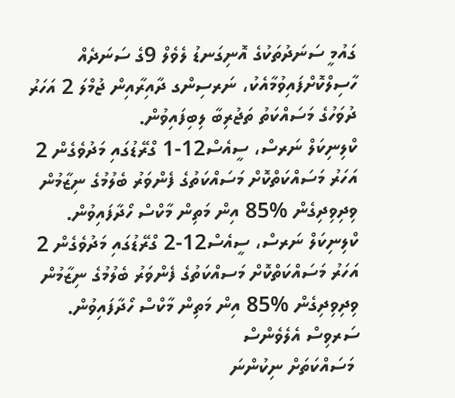ގައުމީ ސަނަދުތަކުގެ އޮނިގަނޑު ލެވެލް 9ގެ ސަނަދެއް ހާސިލްކޮށްފައިވުމާއެކު، ނަރސިންގ ދާއިރާއިން ޖުމްލަ 2 އަހަރު ދުވަހުގެ މަސައްކަތު ތަޖުރިބާ ލިބިފައިވުން.
ކްލިނިކަލް ނަރސް، ސީއެސް12-1 ގްރޭޑުގައި މަދުވެގެން 2 އަހަރު މަސައްކަތްކޮށް މަސައްކަތުގެ ފެންވަރު ބެލުމުގެ ނިޒާމުން ވިދިވިދިގެން %85 އިން މަތިން މާކްސް ހޯދާފައިވުން.
ކްލިނިކަލް ނަރސް، ސީއެސް12-2 ގްރޭޑުގައި މަދުވެގެން 2 އަހަރު މަސައްކަތްކޮށް މަސއްކަތުގެ ފެންވަރު ބެލުމުގެ ނިޒާމުން ވިދިވިދިގެން %85 އިން މަތިން މާކްސް ހޯދާފައިވުން.
ސަރވިސް އެލެވެންސް
 މަސައްކަތަށް ނިކުންނަ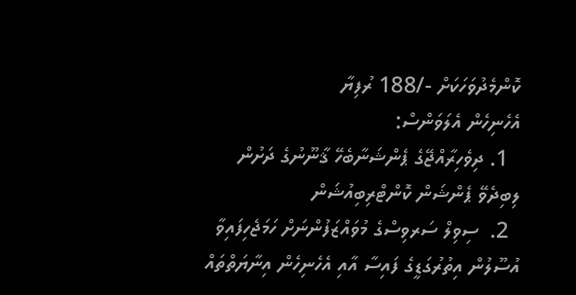ކޮންމެދުވަހަކަށް -/188 ރުފިޔާ
އެހެނިހެން އެލަވަންސް:
  1. ދިވެހިރާއްޖޭގެ ޕެންޝަނާބެހޭ ޤާނޫނުގެ ދަށުން ލިބިދެވޭ ޕެންޝަން ކޮންޓްރިބިއުޝަން
  2.  ސިވިލް ސަރވިސްގެ މުވައްޒަފުންނަށް ހަމަޖެހިފައިވާ އުސޫލުން އިތުރުގަޑީގެ ފައިސާ އާއި އެހެނިހެން އިނާޔަތްތައް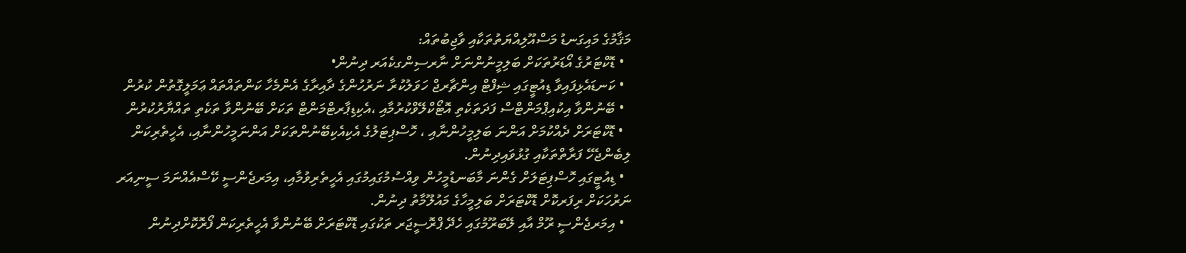މަޤާމުގެ މައިގަނޑު މަސްއޫލިއްޔަތުތަކާއި ވާޖިބުތައް:
  • ޑޮކްޓަރުގެ އޯޑަރުތަކަށް ބަލިމީނުންނަށް ނާރސިންގކެއަރ ދިނުން•
  • ކަނޑައެޅިފައިވާ ޑިއުޓީގައި ޝިފްޓް އިންޗާރޖް ހަވަލުކުރާ ނަރުހުންގެ ދާއިރާގެ އެންމެހާ ކަންތައްތައް ޢަމަލީގޮތުން ކުރުން
  • ބޭނުންވާ އިކުއިޕްމަންޓްސް ފަދަތަކެތި އޮޓޯކްލޭވްކުރުމާއި ،އެކިޑިޕާރޓްމަންޓް ތަކަށް ބޭނުންވާ ތަކެތި ތައްޔާރުކުރުން
  • ޑޮކްޓަރަށް ދެއްކުމަށް އަންނަ ބަލިމީހުންނާއި ، ހޮސްޕިޓަލުގެ އެކިއެކިބޭނުންތަކަށް އަންނަމީހުންނާއި، އެހީތެރިކަން ލިބެންޖެހޭ ފަރާތްތަކާއި ގުޅުވައިދިނުން.
  • ޑިއުޓީގައި ހޮސްޕިޓަލަށް ގެންނަ މާބަނޑުމީހުން ވިއްސުމުގައިމުގައި އެހީތެރިވުމާއި، އިމަރޖެންސީ ކޭސްއެއްނަމަ ސީނިއަރ ނަރުހަކަށް ރިފަރކޮށް ޑޮކްޓަރަށް ބަލިމީހާގެ މައުލޫމާތު ދިނުން.
  • އިމަރޖެންސީ ރޫމް އާއި ލޭބަރޫމުގައި ހެދޭ ޕްރޮސީޖަރ ތަކުގައި ޑޮކްޓަރަށް ބޭނުންވާ އެހީތެރިކަން ފޯރޮކޮށްދިނުން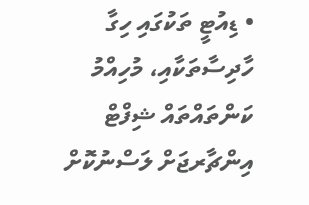• ޑިއުޓީ ތަކުގައި ހިގާ ހާދިސާތަކާއި، މުހިއްމު ކަންތައްތައް ޝިފްޓް އިންޗާރޖަށް ލަސްނުކޮށް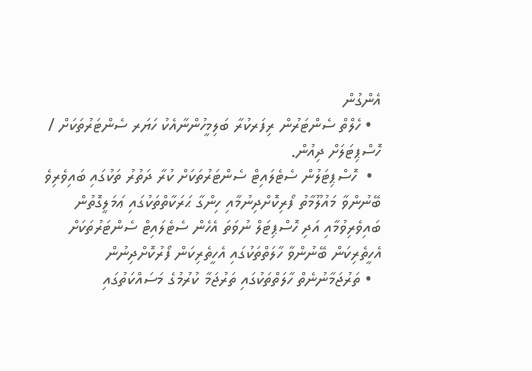އެންގުން
  • ހެލްތް ސެންޓަރުން ރިފަރކުރާ ބަލިމީހުންނާއެކު ހަޔަރ ސެންޓަރުތަކަށް / ހޮސްޕިޓަލަށް ދިއުން.
  •  ހޮސްޕިޓަލުން ސެޓެލައިޓް ސެންޓަރުތަކަށް ކުރާ ދަތުރު ތަކުގައި ބައިވެރިވެ ބޭނުންވާ މައުލޫމާތު ފޯރިކޮށްދިނުމާއި ހިންގާ ޙަރަކާތްތަކުގައި ޢަމަލީގޮތުން ބައިވެރިވުމާއި އަދި ހޮސްޕިޓަލް ނުވަތަ އެހެން ސެޓެލައިޓް ސެންޓަރުތަކަށް އެހީތެރިކަން ބޭނުންވާ ހާލަތްތަކުގައި އެހީތެރިކަން ފޯރުކޮށްދިނުން
  • ތަރުޖަމާނުނެތް ހާލަތްތަކުގައި ތަރުޖަމާ ކުރުމުގެ މަސައްކަތުގައި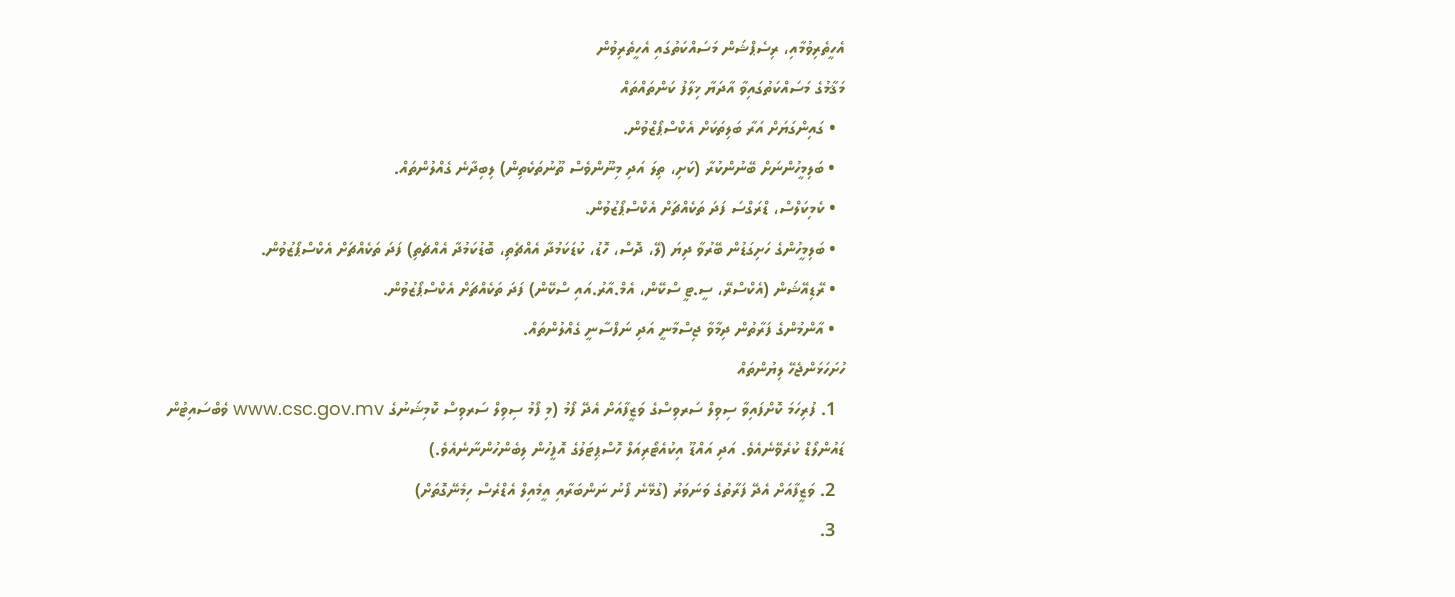އެހީތެރިވުމާއި، ރިސެޕްޝަން މަސައްކަތުގައި އެހީތެރިވުން
މަޤާމުގެ މަސައްކަތުގައިވާ އާދަޔާ ޚިލާފު ކަންތައްތައް
  • ގައިންގަޔަށް އަރާ ބަލިތަކަށް އެކްސްޕޯޒްވުން.
  • ބަލިމީހުންނަށް ބޭނުންކުރާ (ކަށި، ތިލަ އަދި މިނޫންވެސް ތޫނުތަކެތިން) ލިބިދާނެ ގެއްލުންތައް.
  • ކެމިކަލްސް، ޑްރަގްސަ ފަދަ ތަކެއްޗަށް އެކްސްޕޯޒުވުން.
  • ބަލިމީހުންގެ ހަށިގަޑުން ބޭރުވާ ދިޔަ (ލޭ، ދޮސް، ހޮޑު، ކުޑަކަމުދާ އެއްޗެތި، ބޮޑުކަމުދާ އެއްޗެތި) ފަދަ ތަކެއްޗަށް އެކްސްޕޯޒުވުން.
  • ރޭޑިއޭޝަން (އެކްސްރޭ، ސީ.ޓީ ސްކޭން، އެމް.އާރު.އައި ސްކޭން) ފަދަ ތަކެއްޗަށް އެކްސްޕޯޒުވުން.
  • އާންމުންގެ ފަރާތުން ދިމާވާ ޖިސްމާނީ އަދި ނަފްސާނީ ގެއްލުންތައް.
ހުށަހަޅަންޖެހޭ ލިޔުންތައް
  1. ފުރިހަމަ ކޮށްފައިވާ ސިވިލް ސަރވިސްގެ ވަޒީފާއަށް އެދޭ ފޯމު (މި ފޯމު ސިވިލް ސަރވިސް ކޮމިޝަނުގެ www.csc.gov.mv ވެބްސައިޓުން ޑައުންލޯޑް ކުރެވޭނެއެވެ. އަދި އައްޑޫ އިކުއެޓޯރިއަލް ހޮސްޕިޓަލުގެ އޮފީހުން ލިބެންހުންނާނެއެވެ.)
  2. ވަޒީފާއަށް އެދޭ ފަރާތުގެ ވަނަވަރު (ގުޅޭނެ ފޯނު ނަންބަރާއި އީމެއިލް އެޑްރެސް ހިމެނޭގޮތަށް)
  3.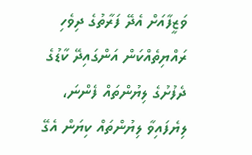ވަޒީފާއަށް އެދޭ ފަރާތުގެ ދިވެހި ރައްޔިތެއްކަން އަންގައިދޭ ކާޑުގެ ދެފުށުގެ ލިޔުންތައް ފެންނަ، ލިޔެފައިވާ ލިޔުންތައް ކިޔަން އެގޭ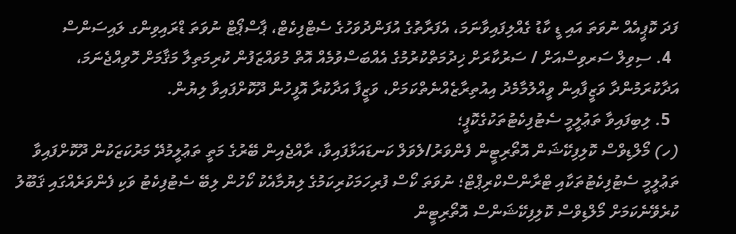ފަދަ ކޮޕީއެއް ނުވަތަ އައި ޑީ ކާޑު ގެއްލިފައިވާނަމަ، އެފަރާތުގެ އުފަންދުވަހުގެ ސެޓްފިކެޓް، ޕާސްޕޯޓް ނުވަތަ ޑްރައިވިންގ ލައިސަންސް
  4. ސިވިލް ސަރވިސްއަށް / ސަރުކާރަށް ޚިދުމަތްކުރުމުގެ އެއްބަސްވުމެއް އޮތް މުވައްޒަފުން ކުރިމަތިލާ މަޤާމަށް ހޮވިއްޖެނަމަ، އަދާކުރަމުންދާ ވަޒީފާއިން ވީއްލުމާމެދު އިއުތިރާޒެއްނެތްކަމަށް، ވަޒީފާ އަދާކުރާ އޮފީހުން ދޫކޮށްފައިވާ ލިޔުން.
  5. ލިބިފައިވާ ތަޢުލީމީ ސެޓުފިކެޓުތަކުގެކޮޕީ؛
(ހ) މޯލްޑިވްސް ކޮލިފިކޭޝަން އޮތޯރިޓީން ފެންވަރު/ލެވަލް ކަނޑައަޅާފައިވާ، ރާއްޖެއިން ބޭރުގެ މަތީ ތަޢުލީމުދޭ މަރުކަޒަކުން ދޫކޮށްފައިވާ ތަޢުލީމީ ސެޓުފިކެޓުތަކާއި ޓްރާންސްކްރިޕްޓް؛ ނުވަތަ ކޯސް ފުރިހަމަކުރިކަމުގެ ލިޔުމާއެކު ކޯހުން ލިބޭ ސެޓުފިކެޓު ވަކި ފެންވަރެއްގައި ޤަބޫލު ކުރެވޭނެކަމަށް މޯލްޑިވްސް ކޮލިފިކޭޝަންސް އޮތޯރިޓީން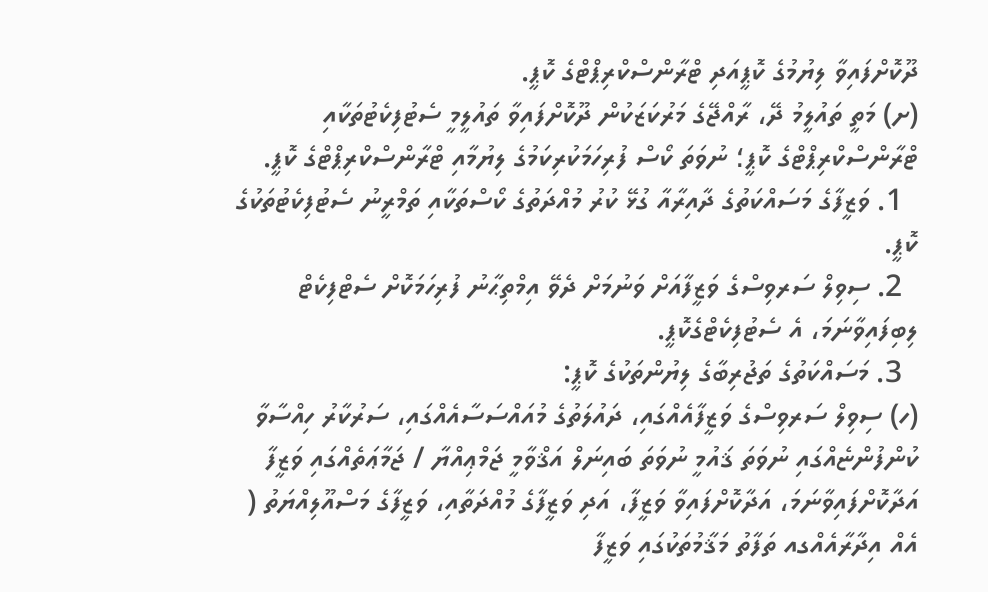ދޫކޮށްފައިވާ ލިޔުމުގެ ކޮޕީއަދި ޓްރާންސްކްރިޕްޓްގެ ކޮޕީ.
(ށ) މަތީ ތައުލީމު ދޭ، ރާއްޖޭގެ މަރުކަޒަކުން ދޫކޮށްފައިވާ ތައުލީމީ ސެޓުފިކެޓުތަކާއި ޓްރާންސްކްރިޕްޓްގެ ކޮޕީ؛ ނުވަތަ ކޯސް ފުރިހަމަކުރިކަމުގެ ލިޔުމާއި ޓްރާންސްކްރިޕްޓްގެ ކޮޕީ.
  1. ވަޒީފާގެ މަސައްކަތުގެ ދާއިރާއާ ގުޅޭ ކުރު މުއްދަތުގެ ކޯސްތަކާއި ތަމްރީނު ސެޓުފިކެޓުތަކުގެ ކޮޕީ.
  2. ސިވިލް ސަރވިސްގެ ވަޒީފާއަށް ވަނުމަށް ދެވޭ އިމްތިޙާނު ފުރިހަމަކޮށް ސެޓްފިކެޓް ލިބިފައިވާނަމަ، އެ ސެޓުފިކެޓްގެކޮޕީ.
  3. މަސައްކަތުގެ ތަޖުރިބާގެ ލިޔުންތަކުގެ ކޮޕީ:
(ހ) ސިވިލް ސަރވިސްގެ ވަޒީފާއެއްގައި، ދައުލަތުގެ މުއައްސަސާއެއްގައި، ސަރުކާރު ހިއްސާވާ ކުންފުންޏެއްގައި ނުވަތަ ޤައުމީ ނުވަތަ ބައިނަލް އަޤްވާމީ ޖަމްޢިއްޔާ / ޖަމާޢަތެއްގައި ވަޒީފާ އަދާކޮށްފައިވާނަމަ، އަދާކޮށްފައިވާ ވަޒީފާ، އަދި ވަޒީފާގެ މުއްދަތާއި، ވަޒީފާގެ މަސްއޫލިއްޔަތު ( އެއް އިދާރާއެއްގއ ތަފާތު މަޤާމުތަކުގައި ވަޒީފާ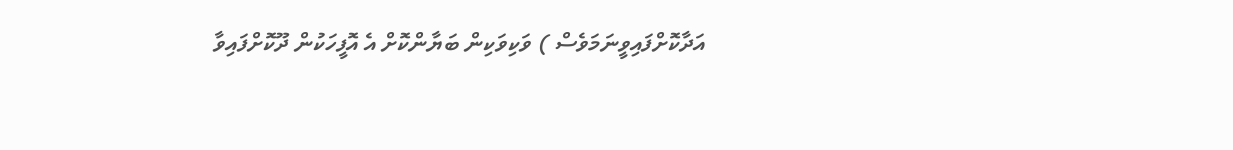އަދާކޮށްފައިވީނަމަވެސް ) ވަކިވަކިން ބަޔާންކޮށް އެ އޮފީހަކުން ދޫކޮށްފައިވާ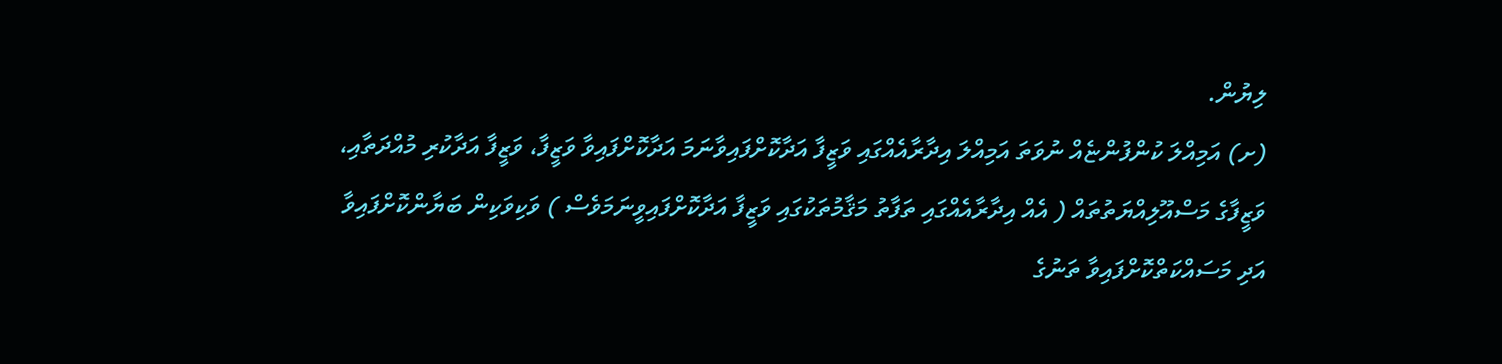ލިޔުން.
(ށ) އަމިއްލަ ކުންފުންޏެއް ނުވަތަ އަމިއްލަ އިދާރާއެއްގައި ވަޒީފާ އަދާކޮށްފައިވާނަމަ އަދާކޮށްފައިވާ ވަޒީފާ، ވަޒީފާ އަދާކުރި މުއްދަތާއި، ވަޒީފާގެ މަސްއޫލިއްޔަތުތައް ( އެއް އިދާރާއެއްގައި ތަފާތު މަޤާމުތަކުގައި ވަޒީފާ އަދާކޮށްފައިވީނަމަވެސް ) ވަކިވަކިން ބަޔާންކޮށްފައިވާ އަދި މަސައްކަތްކޮށްފައިވާ ތަނުގެ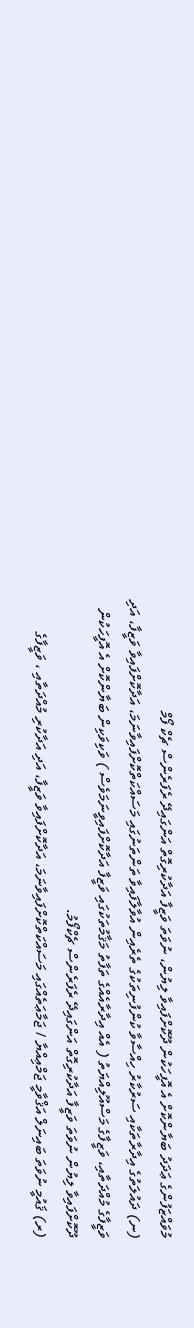މުވައްޒަފުންގެ ޢަދަދު ބަޔާންކޮށް އެ އޮފީހަކުން ދޫކޮށްފައިވާ ލިޔުން، ނުވަތަ ވަޒީފާ އަދާކުރިގޮތް އަންގައިދޭ ރެފަރެންސް ޗެކް ފޯމް
(ނ) ދައުލަތުގެ އިދާރާތަކާއި ސަރުކާރު ހިއްސާވާ ކުންފުނިތަކުގެ ތެރެއިން އުވާލާފައިވާ ތަންތަނުގައި މަސައްކަތްކޮށްފައިވާނަމަ، އަދާކޮށްފައިވާ ވަޒީފާ، އަދި ވަޒީފާގެ މުއްދަތާއި، ވަޒީފާގެ މަސްއޫލިއްޔަތު ( އެއް އިދާރާއެއްގެ ތަފާތު މަޤާމުތަކުގައި ވަޒީފާ އަދާކޮށްފައިވީނަމަވެސް ) ވަކިވަކިން ބަޔާންކޮށް އެ އޮފީހަކުން ދޫކޮށްފައިވާ ލިޔުން ނުވަތަ ވަޒީފާ އަދާކުރިގޮތް އަންގައިދޭ ރެފަރެންސް ޗެކްފޯމު.
(ރ) ޤައުމީ ނުވަތަ ބައިނަލް އަޤްވާމީ ޖަމްޢިއްޔާ / ޖަމާޢަތެއްގައި މަސައްކަތްކޮށްފައިވާނަމަ، އަދާކޮށްފައިވާ ވަޒީފާ، އަދި އަދާކުރި މުއްދަތާއި ، ވަޒީފާގެ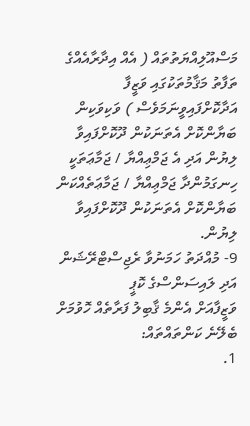މަސްއޫލިއްޔަތުތައް ( އެއް އިދާރާއެއްގެ ތަފާތު މަޤާމުތަކުގައި ވަޒީފާ އަދާކޮށްފައިވީނަމަވެސް ) ވަކިވަކިން ބަޔާންކޮށް އެތަނަކުން ދޫކޮށްފައިވާ ލިޔުން އަދި އެ ޖަމްޢިއްޔާ / ޖަމާޢަތަކީ ހިނގަމުންދާ ޖަމްޢިއްޔާ / ޖަމާޢަތެއްކަން ބަޔާންކޮށް އެތަނަކުން ދޫކޮށްފައިވާ ލިޔުން.
9- މުއްދަތު ހަމަނުވާ ރެޖިސްޓްރޭޝަން އަދި ލައިސަންސްގެ ކޮޕީ
ވަޒީފާއަށް އެންމެ ޤާބިލު ފަރާތެއް ހޮވުމަށް ބެލޭނެ ކަންތައްތައް:
1.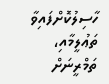ހާސިލުކޮށްފައިވާ ތަޢުލީމާއި، ތަމްރީނަށް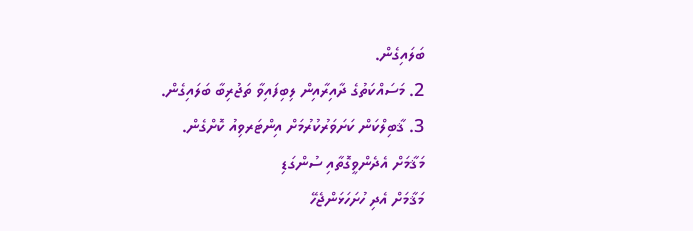ބަލައިގެން.
2. މަސައްކަތުގެ ދާއިރާއިން ލިބިފައިވާ ތަޖުރިބާ ބަލައިގެން.
3. ޤާބިލްކަން ކަށަވަރުކުރުމަށް އިންޓަރވިއު ކޮށްގެން.
މަޤާމަށް އެދެންވީގޮތާއި ސުންގަޑި
މަޤާމަށް އެދި ހުށަހަޅަންޖެހޭ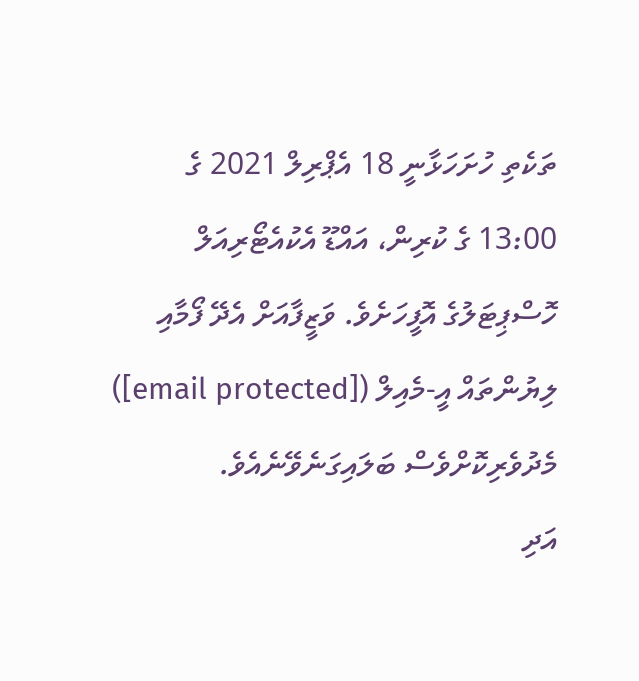ތަކެތި ހުށަހަޅާނީ 18 އެޕްރިލް 2021 ގެ 13:00 ގެ ކުރިން، އައްޑޫ އެކުއެޓޯރިއަލް ހޮސްޕިޓަލުގެ އޮފީހަށެވެ. ވަޒީފާއަށް އެދޭ ފޯމާއި ލިޔުންތައް އީ-މެއިލް ([email protected]) މެދުވެރިކޮށްވެސް ބަލައިގަނެވޭނެއެވެ.
އަދި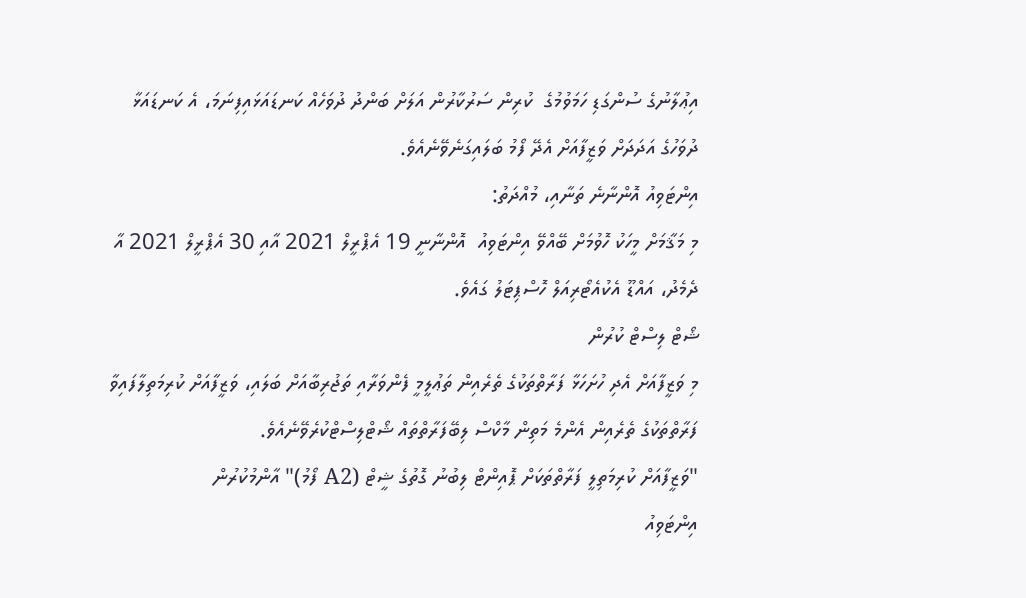އިޢުލާނުގެ ސުންގަޑި ހަމަވުމުގެ  ކުރިން ސަރުކާރުން އަލަށް ބަންދު ދުވަހެއް ކަނޑައަޅައިފިނަމަ، އެ ކަނޑައަޅާ ދުވަހުގެ އަދަދަށް ވަޒީފާއަށް އެދޭ ފޯމު ބަލައިގަނެވޭނެއެވެ.
އިންޓަވިއު އޮންނާނެ ތަނާއި، މުއްދަތު:
މި މަޤާމަށް މީހަކު ހޮވުމަށް ބޭއްވޭ އިންޓަވިއު  އޮންނާނީ 19 އެޕްރީލް 2021 އާއި 30 އެޕްރީލް 2021 އާ ދެމެދު، އައްޑޫ އެކުއެޓޯރިއަލް ހޮސްޕިޓަލު ގައެވެ.
ޝޯޓް ލިސްޓް ކުރުން
މި ވަޒީފާއަށް އެދި ހުށަހަޅާ ފަރާތްތަކުގެ ތެރެއިން ތަޢުލީމީ ފެންވަރާއި ތަޖުރިބާއަށް ބަލައި، ވަޒީފާއަށް ކުރިމަތިލާފައިވާ ފަރާތްތަކުގެ ތެރެއިން އެންމެ މަތިން މާކްސް ލިބޭފަރާތްތައް ޝޯޓްލިސްޓްކުރެވޭނެއެވެ.
"ވަޒީފާއަށް ކުރިމަތިލީ ފަރާތްތަކަށް ޕޮއިންޓް ލިބުނު ގޮތުގެ ޝީޓް (A2 ފޯމު)" އާންމުކުރުން
އިންޓަވިއު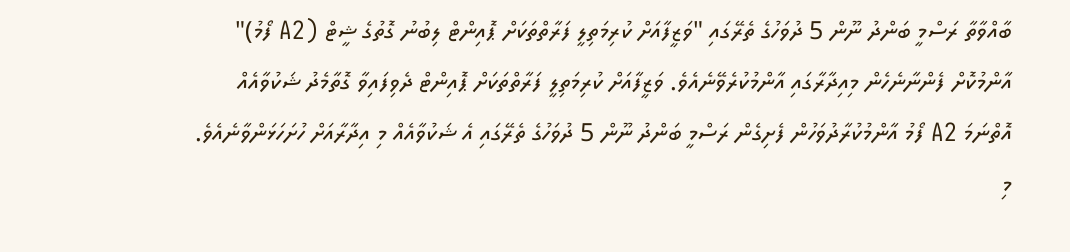ބާއްވާތާ ރަސްމީ ބަންދު ނޫން 5 ދުވަހުގެ ތެރޭގައި "ވަޒީފާއަށް ކުރިމަތިލީ ފަރާތްތަކަށް ޕޮއިންޓް ލިބުނު ގޮތުގެ ޝީޓް (A2 ފޯމު)" އާންމުކޮށް ފެންނާނެހެން މިއިދާރާގައި އާންމުކުރެވޭނެއެވެ. ވަޒީފާއަށް ކުރިމަތިލީ ފަރާތްތަކަށް ޕޮއިންޓް ދެވިފައިވާ ގޮތާމެދު ޝަކުވާއެއް އޮތްނަމަ A2 ފޯމު އާންމުކުރާދުވަހުން ފެށިގެން ރަސްމީ ބަންދު ނޫން 5 ދުވަހުގެ ތެރޭގައި އެ ޝަކުވާއެއް މި އިދާރާއަށް ހުށަހަޅަންވާނެއެވެ.
މި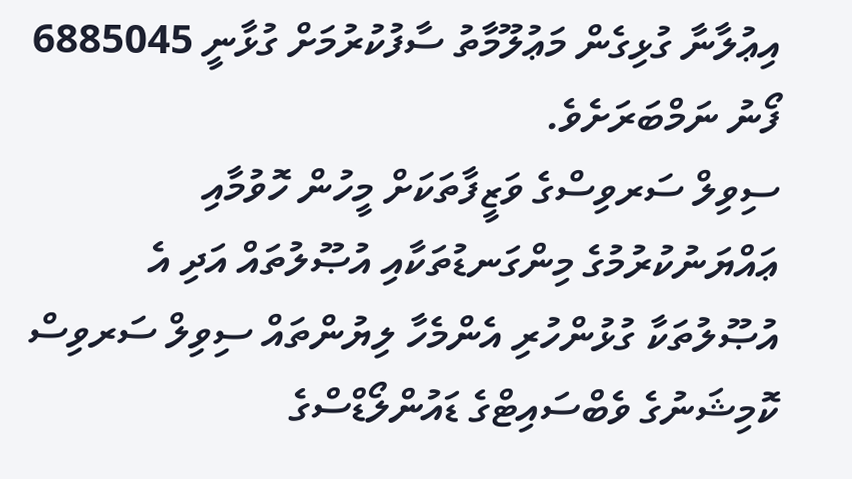އިޢުލާނާ ގުޅިގެން މަޢުލޫމާތު ސާފުކުރުމަށް ގުޅާނީ 6885045 ފޯނު ނަމްބަރަށެވެ.
ސިވިލް ސަރވިސްގެ ވަޒީފާތަކަށް މީހުން ހޮވުމާއި ޢައްޔަނުކުރުމުގެ މިންގަނޑުތަކާއި އުޞޫލުތައް އަދި އެ އުޞޫލުތަކާ ގުޅުންހުރި އެންމެހާ ލިޔުންތައް ސިވިލް ސަރވިސް ކޮމިޝަނުގެ ވެބްސައިޓްގެ ޑައުންލޯޑްސްގެ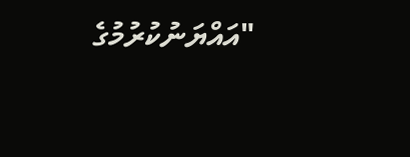"އައްޔަނުކުރުމުގެ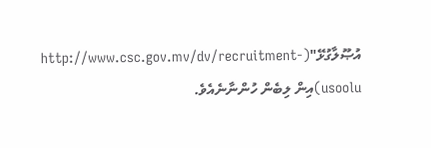އުޞޫލާގުޅޭ"(http://www.csc.gov.mv/dv/recruitment-usoolu)އިން ލިބެން ހުންނާނެއެވެ.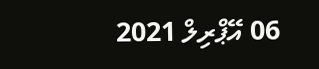06 އޭޕްރިލް 2021